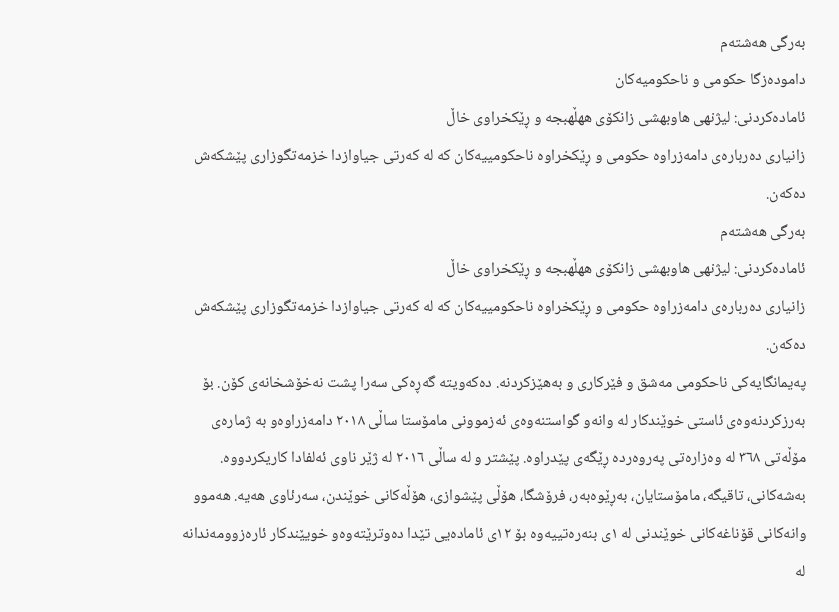بەرگی هەشتەم
دامودەزگا حکومی و ناحکومیەکان
ئامادەکردنی: لیژنهی هاوبهشی زانكۆی ههڵهبجه و ڕێكخراوی خاڵ
زانیاری دەربارەی دامەزراوە حکومی و ڕێکخراوە ناحکومییەکان کە لە کەرتی جیاوازدا خزمەتگوزاری پێشکەش دەکەن.
بەرگی هەشتەم
ئامادەکردنی: لیژنهی هاوبهشی زانكۆی ههڵهبجه و ڕێكخراوی خاڵ
زانیاری دەربارەی دامەزراوە حکومی و ڕێکخراوە ناحکومییەکان کە لە کەرتی جیاوازدا خزمەتگوزاری پێشکەش دەکەن.
پەیمانگایەکی ناحکومی مەشق و فێرکاری و بەهێزکردنە. دەکەویتە گەڕەکی سەرا پشت نەخۆشخانەی کۆن. بۆ بەرزکردنەوەی ئاستی خوێندکار لە وانەو گواستنەوەی ئەزموونی مامۆستا ساڵی ٢٠١٨ دامەزراوەو بە ژمارەی مۆڵەتی ٣٦٨ لە وەزارەتی پەروەردە ڕێگەی پێدراوە. پێشتر و لە ساڵی ٢٠١٦ لە ژێر ناوی ئەلفادا کاریکردووە. بەشەکانی، تاقیگە، مامۆستایان، بەڕێوەبەر، فرۆشگا، هۆڵی پێشوازی، هۆڵەکانی خوێندن، سەرئاوی هەیە. هەموو وانەکانی قۆناغەکانی خوێندنی لە ١ی بنەرەتییەوە بۆ ١٢ی ئامادەیی تێدا دەوترێتەوەو خویێندکار ئارەزوومەندانە لە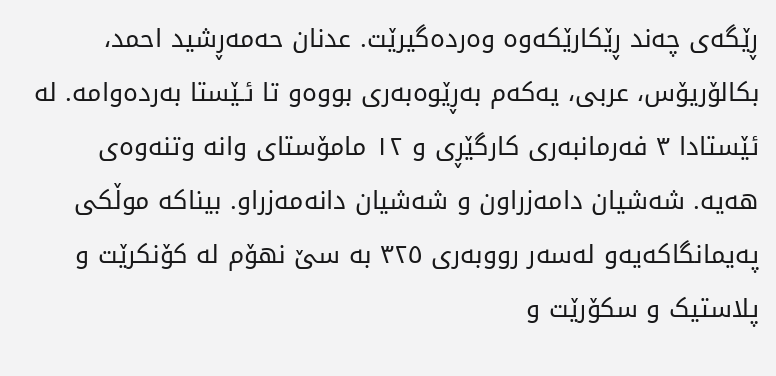ڕێگەی چەند ڕێکارێکەوە وەردەگیرێت. عدنان حەمەڕشید احمد، بکالۆریۆس، عربی، یەکەم بەڕێوەبەری بووەو تا ئـێستا بەردەوامە. لە ئێستادا ٣ فەرمانبەری کارگێڕی و ١٢ مامۆستای وانە وتنەوەی هەیە. شەشیان دامەزراون و شەشیان دانەمەزراو. بیناکە موڵکی پەیمانگاکەیەو لەسەر رووبەری ٣٢٥ بە سێ نهۆم لە کۆنکرێت و پلاستیک و سکۆرێت و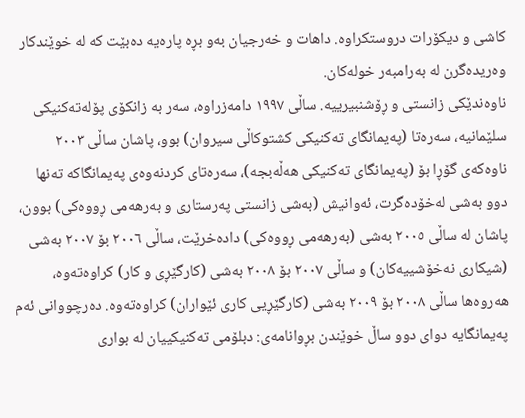کاشی و دیکۆرات دروستکراوە. داهات و خەرجیان بەو بڕە پارەیە دەبێت کە لە خوێندکار وەریدەگرن لە بەرامبەر خولەکان.
ناوەندێکی زانستی و ڕۆشنبیرییە. ساڵی ١٩٩٧ دامەزراوە، سەر بە زانکۆی پۆلەتەکنیکی سلێمانیە، سەرەتا (پەیمانگای تەکنیکی کشتوکاڵی سیروان) بوو، پاشان ساڵی ٢٠٠٣ ناوەکەی گۆڕا بۆ (پەیمانگای تەکنیکی هەڵەبجە)، سەرەتای کردنەوەى پەیمانگاکە تەنها دوو بەشی لەخۆدەگرت، ئەوانیش (بەشی زانستی پەرستاری و بەرهەمی ڕووەکی) بوون، پاشان لە ساڵی ٢٠٠٥ بەشی (بەرهەمی ڕووەکی) دادەخرێت، ساڵی ٢٠٠٦ بۆ ٢٠٠٧ بەشی (شیکاری نەخۆشییەکان) و ساڵی ٢٠٠٧ بۆ ٢٠٠٨ بەشی (کارگێڕی و کار) کراوەتەوە، هەروەها ساڵی ٢٠٠٨ بۆ ٢٠٠٩ بەشی (کارگێڕیی کاری ئێواران) کراوەتەوە. دەرچووانی ئەم پەیمانگایە دوای دوو ساڵ خوێندن بڕوانامەی: دبلۆمی تەکنیکییان لە بواری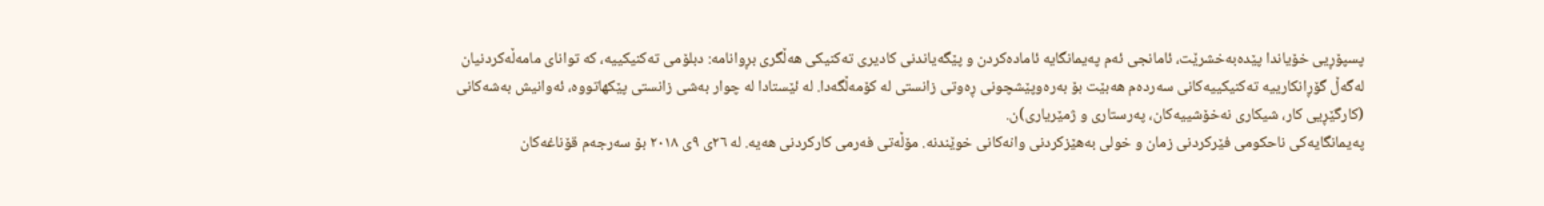پسپۆڕیی خۆیاندا پێدەبەخشرێت، ئامانجی ئەم پەیمانگایە ئامادەکردن و پێگەیاندنی کادیری تەکنیکی هەڵگری بڕوانامە: دبلۆمی تەکنیکییە، کە توانای مامەڵەکردنیان لەگەڵ گۆڕانکارییە تەکنیکییەکانی سەردەم هەبێت بۆ بەرەوپێشچونی ڕەوتی زانستی لە کۆمەڵگەدا. لە ئێستادا لە چوار بەشی زانستی پێکهاتووە، ئەوانیش بەشەکانی (کارگێڕیی کار، شیکاری نەخۆشییەکان، پەرستاری و ژمێریاری)ن.
پەیمانگایەکی ناحکومی فێرکردنی زمان و خولی بەهێزکردنی وانەکانی خوێندنە. مۆڵەتی فەرمی کارکردنی هەیە. لە ٢٦ی ٩ی ٢٠١٨ بۆ سەرجەم قۆناغەکان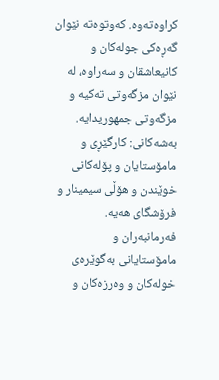کراوەتەوە. کەوتوەتە نێوان گەڕەکی جولەکان و کانیعاشقان و سەراوە، لە نێوان مزگەوتی تەکیە و مزگەوتی جمهوریدایە. بەشەکانی: کارگێڕی و مامۆستایان و پۆلەکانی خوێندن و هۆڵی سیمینار و فرۆشگای هەیە. فەرمانبەران و مامۆستایانی بەگوێرەی خولەکان و وەرزەکان و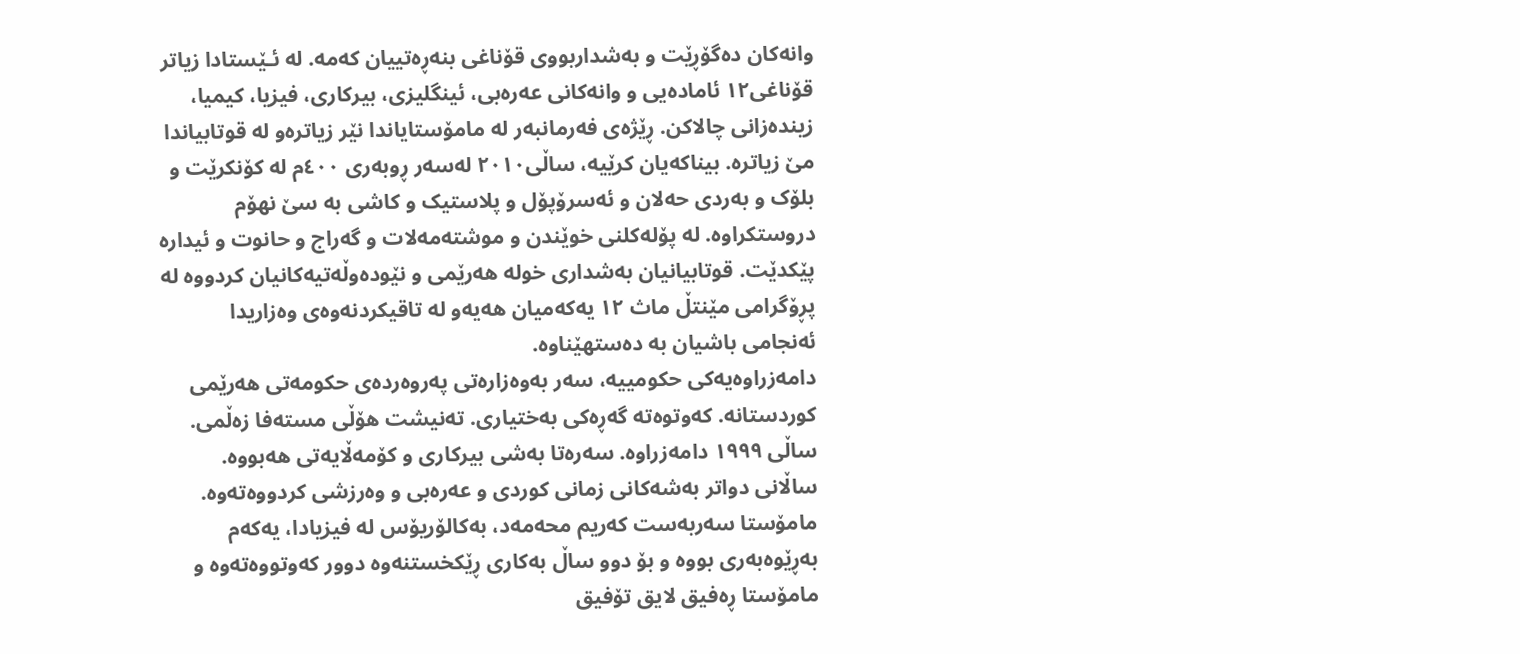وانەکان دەگۆڕێت و بەشداربووی قۆناغی بنەڕەتییان کەمە. لە ئـێستادا زیاتر قۆناغی١٢ ئامادەیی و وانەکانی عەرەبی، ئینگلیزی، بیرکاری، فیزیا، کیمیا، زیندەزانی چالاکن. ڕێژەی فەرمانبەر لە مامۆستایاندا نێر زیاترەو لە قوتابیاندا مێ زیاترە. بیناکەیان کرێیە، ساڵی٢٠١٠ لەسەر ڕوبەری ٤٠٠م لە کۆنکرێت و بلۆک و بەردی حەلان و ئەسرۆپۆل و پلاستیک و کاشی بە سێ نهۆم دروستکراوە. لە پۆلەکلنی خوێندن و موشتەمەلات و گەراج و حانوت و ئیدارە پێکدێت. قوتابیانیان بەشداری خولە هەرێمی و نێودەوڵەتیەکانیان کردووە لە پڕۆگرامی مێنتڵ ماث ١٢ یەکەمیان هەیەو لە تاقیکردنەوەی وەزاریدا ئەنجامی باشیان بە دەستهێناوە.
دامەزراوەیەکی حکومییە، سەر بەوەزارەتی پەروەردەی حکومەتی هەرێمی کوردستانە. کەوتوەتە گەڕەکی بەختیاری. تەنیشت هۆڵی مستەفا زەڵمی. ساڵی ١٩٩٩ دامەزراوە. سەرەتا بەشی بیرکاری و کۆمەڵایەتی هەبووە. ساڵانی دواتر بەشەکانی زمانی کوردی و عەرەبی و وەرزشی کردووەتەوە. مامۆستا سەربەست کەریم محەمەد، بەکالۆریۆس لە فیزیادا، یەکەم بەڕێوەبەری بووە و بۆ دوو ساڵ بەکاری ڕێکخستنەوە دوور کەوتووەتەوە و مامۆستا ڕەفیق لایق تۆفیق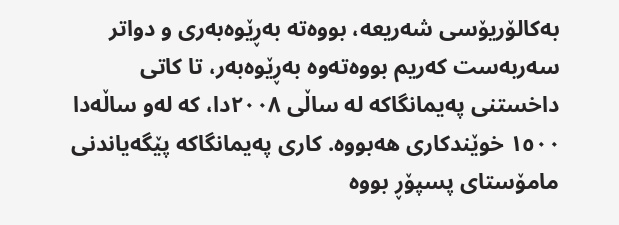بەکالۆریۆسی شەریعە، بووەتە بەڕێوەبەری و دواتر سەربەست کەریم بووەتەوە بەڕێوەبەر، تا کاتی داخستنی پەیمانگاکە لە ساڵی ٢٠٠٨دا، کە لەو ساڵەدا ١٥٠٠ خوێندکاری هەبووە. کاری پەیمانگاکە پێگەیاندنی مامۆستای پسپۆڕ بووە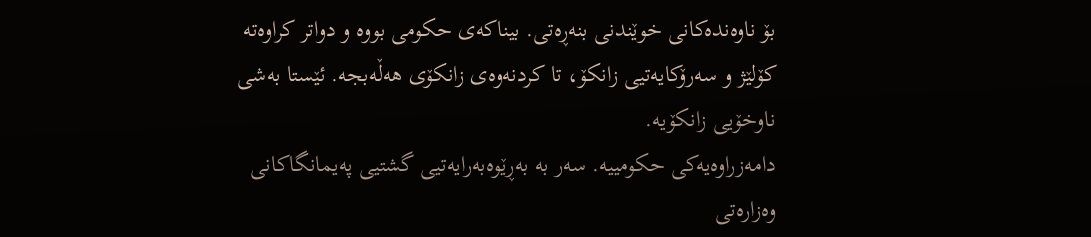بۆ ناوەندەکانی خوێندنی بنەڕەتی. بیناکەی حکومی بووە و دواتر کراوەتە کۆلێژ و سەرۆکایەتیی زانکۆ، تا کردنەوەی زانکۆی هەڵەبجە. ئێستا بەشی ناوخۆیی زانکۆیە.
دامەزراوەیەکی حکومییە. سەر بە بەڕێوەبەرایەتیی گشتیی پەیمانگاکانی وەزارەتی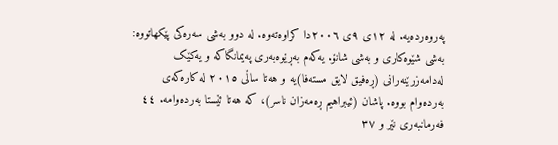پەروەردەیە. لە ١٢ی ٩ی ٢٠٠٦دا کراوەتەوە. لە دوو بەشی سەرەکی پێکهاتووە: بەشی شێوەکاری و بەشی شانۆ. یەکەم بەڕێوەبەری پەیمانگاکە و یەکێک لەدامەزرێنەرانی (ڕەفیق لایق مستەفا)یە و هەتا ساڵی ٢٠١٥ لە کارەکەی بەردەوام بووە. پاشان (ئیبراهیم ڕەمەزان ناسر)، کە هەتا ئێستا بەردەوامە. ٤٤ فەرمانبەری نێر و ٣٧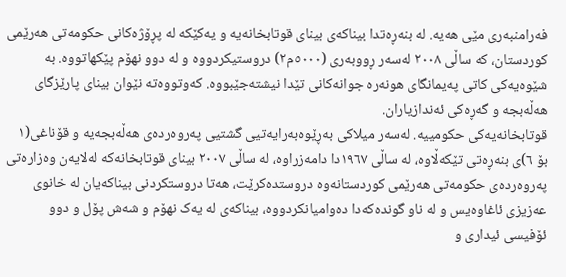فەرامنبەری مێی هەیە. لە بنەڕەتدا بیناکەی بینای قوتابخانەیە و یەکێکە لە پڕۆژەکانی حکومەتی هەرێمی کوردستان، کە ساڵی ٢٠٠٨ لەسەر ڕووبەری (٥٠٠٠م٢) دروستیکردووە و لە دوو نهۆم پێکهاتووە. بە شێوەیەکی کاتی پەیمانگای هونەرە جوانەکانی تێدا نیشتەجێبووە. کەوتووەتە نێوان بینای پارێزگای هەڵەبجە و گەڕەکی ئەندازیاران.
قوتابخانەیەکی حکومییە. لەسەر میلاکی بەڕێوەبەرایەتیی گشتیی پەروەردەی هەڵەبجەیە و قۆناغی(١ بۆ ٦)ی بنەڕەتی تێکەڵاوە، لە ساڵی ١٩٦٧دا دامەزراوە، لە ساڵی ٢٠٠٧ بینای قوتابخانەکە لەلایەن وەزارەتی پەروەردەی حکومەتی هەرێمی کوردستانەوە دروستدەکرێت، هەتا دروستکردنی بیناکەیان لە خانوی عەزیزی ئاغاوەیس و لە ناو گوندەکەدا دەوامیانکردووە، بیناکەی لە یەک نهۆم و شەش پۆل و دوو ئۆفیسی ئیداری و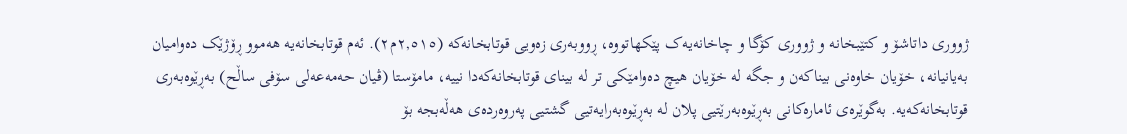ژووری داتاشۆ و کتێبخانە و ژووری کۆگا و چاخانەیەک پێکهاتووە، ڕووبەری زەویی قوتابخانەکە (٢,٥١٥م٢). ئەم قوتابخانەیە هەموو ڕۆژێک دەوامیان بەیانیانە، خۆیان خاوەنی بیناکەن و جگە لە خۆیان هیچ دەوامێکی تر لە بینای قوتابخانەکەدا نییە، مامۆستا (ڤیان حەمەعەلى سۆفى ساڵح) بەڕێوەبەری قوتابخانەکەیە. بەگوێرەی ئامارەکانی بەڕێوەبەرێتیی پلان لە بەڕێوەبەرایەتیی گشتیی پەروەردەی هەڵەبجە بۆ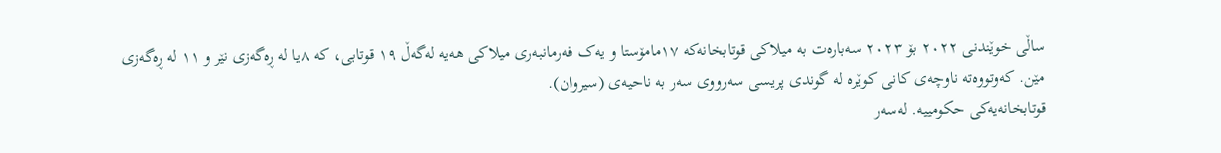ساڵی خوێندنی ٢٠٢٢ بۆ ٢٠٢٣ سەبارەت بە میلاکی قوتابخانەکە ١٧مامۆستا و یەک فەرمانبەری میلاکی هەیە لەگەڵ ١٩ قوتابی، کە ٨یا لە ڕەگەزی نێر و ١١ لە ڕەگەزی مێن. کەوتووەتە ناوچەی کانی کوێرە لە گوندی پریسی سەرووی سەر بە ناحیەی (سیروان).
قوتابخانەیەکی حکومییە. لەسەر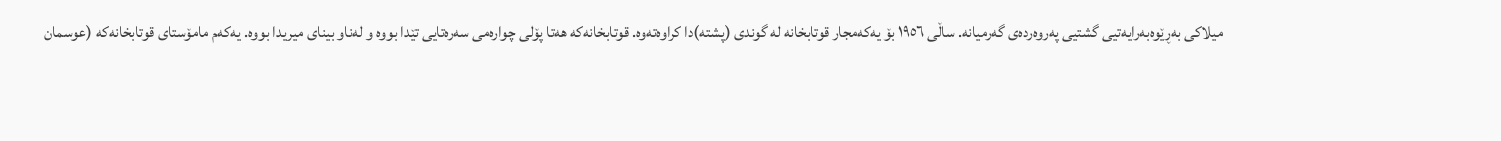میلاکی بەڕێوەبەرایەتیی گشتیی پەروەردەی گەرمیانە. ساڵی ١٩٥٦ بۆ یەکەمجار قوتابخانە لە گوندی (پشتە)دا کراوەتەوە. قوتابخانەکە هەتا پۆلی چوارەمی سەرەتایی تێدا بووە و لەناو بینای میریدا بووە. یەکەم مامۆستای قوتابخانەکە (عوسمان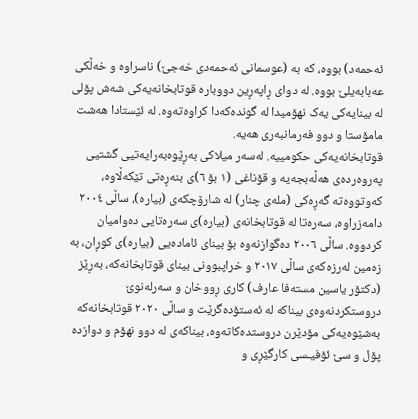ئەحمەد) بووە، کە بە (عوسمانی ئەحمەدی خەجێ) ناسراوه و خەڵکی عەبابەیلێ بووە. لە دوای ڕاپەڕین دووبارە قوتابخانەیەکی شەش پۆلی لە بینایەکی یەک نهۆمیدا لە گوندەکەدا کراوەتەوە. لە ئێستادا هەشت مامۆستا و دوو فەرمانبەری هەیە.
قوتابخانەیەکی حکومییە. لەسەر میلاکی بەڕێوەبەرایەتیی گشتیی پەروەردەی هەڵەبجەیە و قۆناغی (١ بۆ ٦)ی بنەڕەتی تێکەڵاوە، کەوتووەتە گەڕەکی (ملەى چنار) لە شارۆچکەی (بیارە)، ساڵی ٢٠٠٤ دامەزراوە، سەرەتا لە قوتابخانەى (بیارە)ی سەرەتایی دەوامیان کردووە. ساڵی ٢٠٠٦ دەگوازنەوە بۆ بینای ئامادەیی (بیارە)ی کوڕان، بە زەمین لەرزەکەی ساڵی ٢٠١٧ و خراپبوونی بینای قوتابخانەکە، بەڕێز (دکتۆر یاسین مستەفا عارف) کاری ڕووخان و سەرلەنوێ دروستکردنەوەى بیناکە لە ئەستۆدەگرێت و ساڵی ٢٠٢٠ قوتابخانەکە بەشێوەیەکی مۆدێرن دروستدەکاتەوە، بیناکەی لە دوو نهۆم و دوازدە پۆل و سێ ئۆفیـسی کارگێڕی و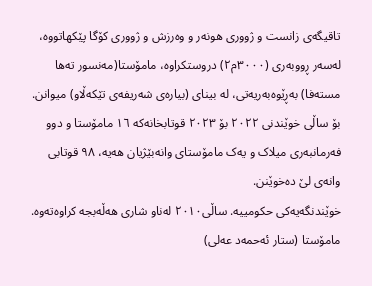تاقیگەی زانست و ژووری هونەر و وەرزش و ژووری کۆگا پێکهاتووە، لەسەر ڕووبەری (٣٠٠٠م٢) دروستکراوە، مامۆستا(مەنسور تەها مستەفا) بەڕێوەبەریەتی، لە بینای (بیارەی شەریفەی تێکەڵاو) میوانن. بۆ ساڵی خوێندنی ٢٠٢٢ بۆ ٢٠٢٣ قوتابخانەکە ١٦ مامۆستا و دوو فەرمانبەری میلاک و یەک مامۆستای وانەبێژیان هەیە، ٩٨ قوتابی وانەى لێ دەخوێنن.
خوێندنگەیەکی حکومییە. ساڵی٢٠١٠ لەناو شاری هەڵەبجە کراوەتەوە. مامۆستا (ستار ئەحمەد عەلی)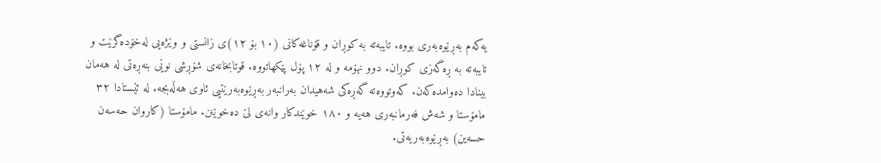یەکەم بەڕێوەبەری بووە. تایبەتە بە کوڕان و قۆناغەکانی (١٠ بۆ ١٢)ی زانستی و وێژەیی لەخۆدەگرێت و تایبەتە بە ڕەگەزی کوڕان. دوو نهۆمە و لە ١٢ پۆل پێکهاتووە. قوتابخانەی شۆڕشی نوێی بنەڕەتی لە هەمان بینادا دەوامدەکەن. کەوتووەتە گەڕەکی شەهیدان بەرانبەر بەڕێوەبەرێتیی ئاوی هەڵەبجە. لە ئێستادا ٣٢ مامۆستا و شەش فەرمانبەری هەیە و ١٨٠ خوێندکار وانەی لێ دەخوێنن. مامۆستا (کاروان حەسەن حسەین) بەڕێوەبەریەتی.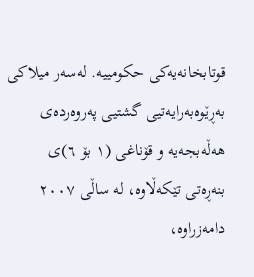قوتابخانەیەکی حکومییە. لەسەر میلاکی بەڕێوەبەرایەتیی گشتیی پەروەردەی هەڵەبجەیە و قۆناغی (١ بۆ ٦)ی بنەڕەتی تێکەڵاوە، لە ساڵی ٢٠٠٧ دامەزراوە،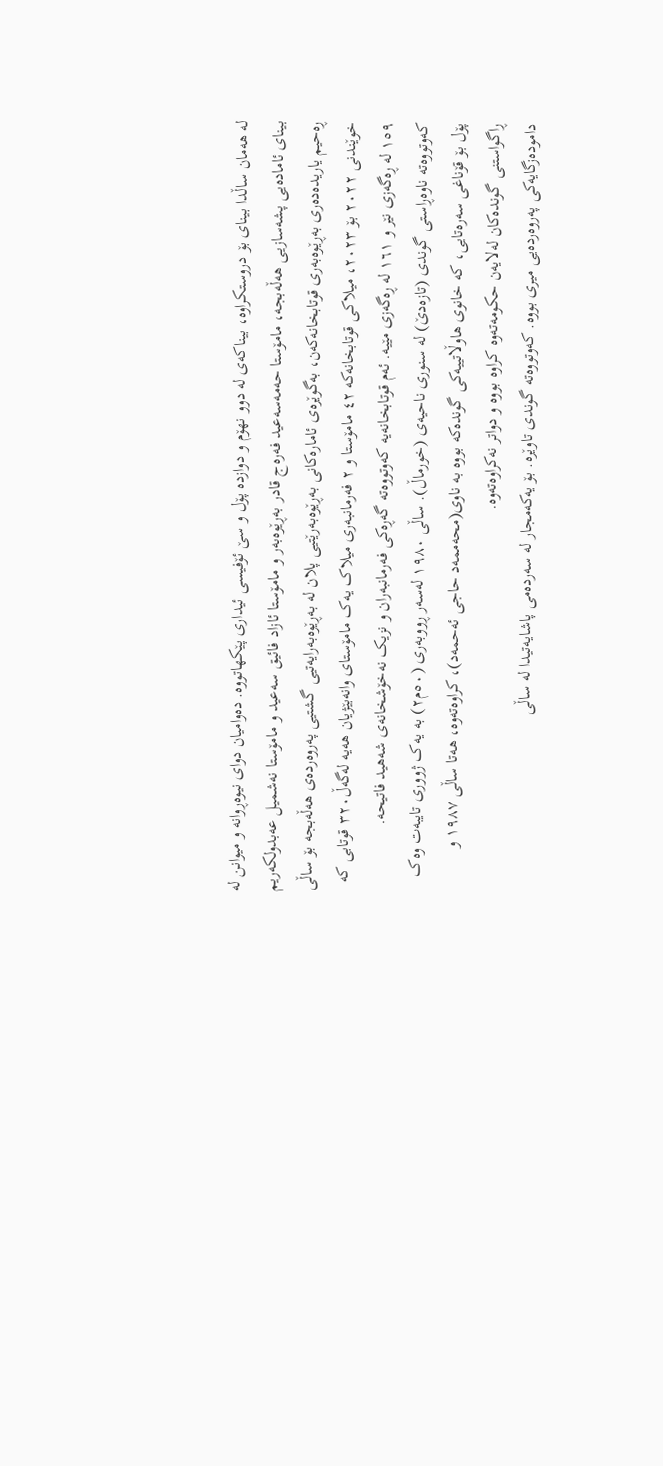لە هەمان ساڵدا بینای بۆ دروستکراوە، بیناکەی لە دوو نهۆم و دوازدە پۆل و سێ ئۆفیسی ئیداری پێکهاتووە. دەوامیان دوای نیوەڕوانە و میوانن لە بینای ئامادەیی پشەسازیی هەڵەبجە، مامۆستا حەمەسەعید فەرەج قادر بەڕێوەبەر و مامۆستا ئازاد فائیق سەعید و مامۆستا نەشمیل عەبدولکەریم ڕەحیم یاریدەدەری بەڕێوەبەری قوتابخانەکەن، بەگوێرەی ئامارەکانی بەڕێوەبەرێتیی پلان لە بەڕێوەبەرایەتیی گشتیی پەروەردەی هەڵەبجە بۆ ساڵی خوێندنی ٢٠٢٢ بۆ ٢٠٢٣، میلاکی قوتابخانەکە ٤٢ مامۆستا و ٢ فەرمانبەری میلاک یەک مامۆستای وانەبێژیان هەیە لەگەڵ٣٢٠ قوتابی کە ١٥٩ لە ڕەگەزی نێر و ١٦١ لە ڕەگەزی مێیە. ئەم قوتابخانەیە کەوتووەته گەڕەکی فەرمانبەران و نزیک نەخۆشخانەى شەهید فاتیحە.
کەوتووەتە ناوەڕاستی گوندی (تازەدێ) لە سنوری ناحیەی (خورماڵ). ساڵی ١٩٨٠ لەسەر ڕووبەری (٥٠م٢) بە یەک ژووری تایبەت وەک پۆل بۆ قۆناغی سەرەتایی، کە خانوی هاوڵاتییەکی گوندەکە بووە بە ناوی(محەممەد حاجی ئەحمەد)، کراوەتەوە، هەتا ساڵی ١٩٨٧ و ڕاگواستنی گوندەکان لەلایەن حکومەتەوە کراوە بووە و دواتر نەکراوەتەوە.
دامودەزگایەکی پەروەردەیی میری بووە. کەوتووەتە گوندی تاوێرە. بۆ یەکەمجار لە سەردەمی پاشایەتیدا لە ساڵی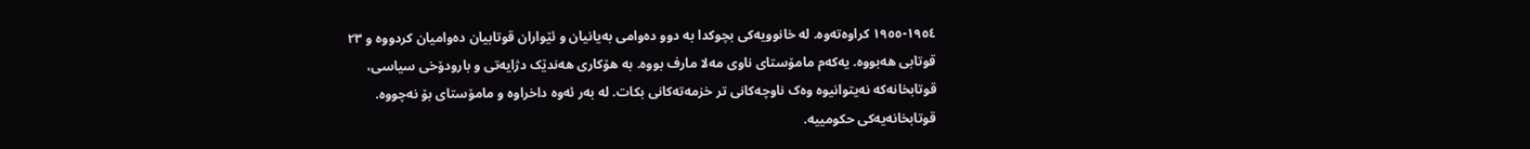١٩٥٤-١٩٥٥ کراوەتەوە. لە خانوویەکی بچوکدا بە دوو دەوامی بەیانیان و ئێواران قوتابیان دەوامیان کردووە و ٢٣ قوتابی هەبووە. یەکەم مامۆستای ناوی مەلا مارف بووە. بە هۆکاری هەندێک دژایەتی و بارودۆخی سیاسی، قوتابخانەکە نەیتوانیوە وەک ناوچەکانی تر خزمەتەکانی بکات. لە بەر ئەوە داخراوە و مامۆستای بۆ نەچووە.
قوتابخانەیەکی حکومییە.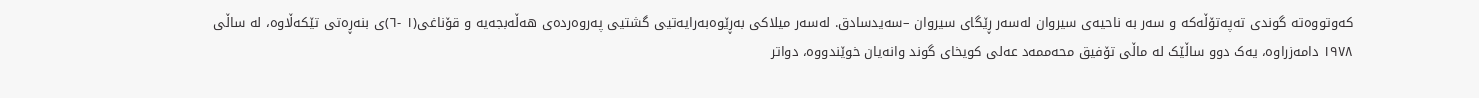کەوتووەتە گوندی تەپەتۆڵەکە و سەر بە ناحیەی سیروان لەسەر ڕێگای سیروان –سەیدسادق. لەسەر میلاکی بەڕێوەبەرایەتیی گشتیی پەروەردەی هەڵەبجەیە و قۆناغی(١ -٦)ی بنەڕەتی تێکەڵاوە، لە ساڵی ١٩٧٨ دامەزراوە، یەک دوو ساڵێک لە ماڵی تۆفیق محەممەد عەلی کویخای گوند وانەیان خوێندووە، دواتر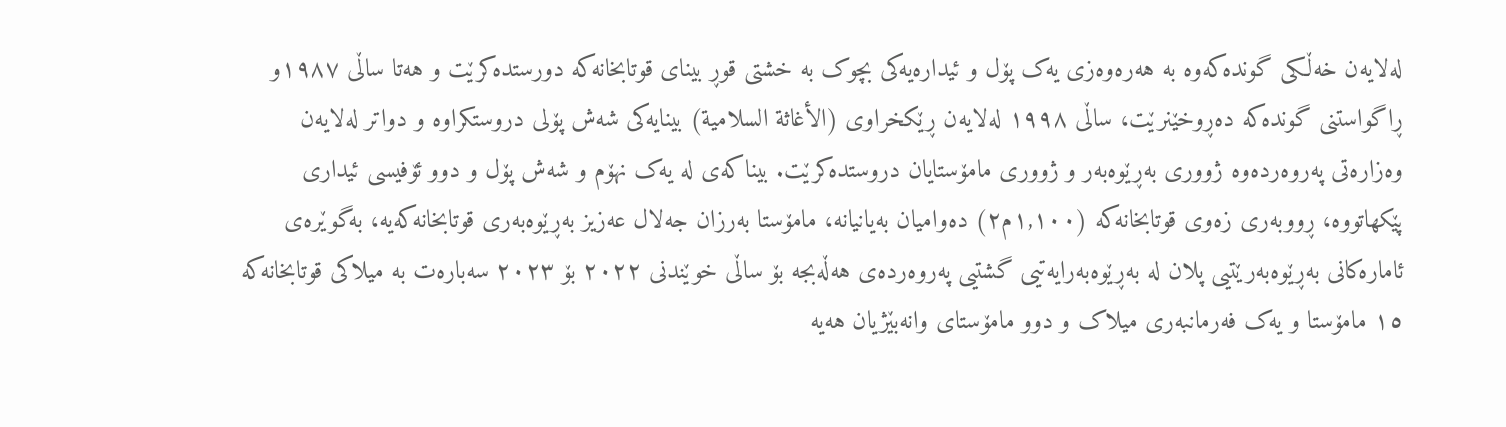لەلایەن خەڵکی گوندەکەوە بە هەرەوەزی یەک پۆل و ئیدارەیەکی بچوک بە خشتی قوڕ بینای قوتابخانەکە دورستدەکرێت و هەتا ساڵی ١٩٨٧و ڕاگواستنی گوندەکە دەڕوخێنرێت، ساڵی ١٩٩٨ لەلایەن ڕێکخراوی (الأغاثة السلامیة) بینایەکی شەش پۆلی دروستکراوە و دواتر لەلایەن وەزارەتی پەروەردەوە ژووری بەڕێوەبەر و ژووری مامۆستایان دروستدەکرێت. بیناکەی لە یەک نهۆم و شەش پۆل و دوو ئۆفیسی ئیداری پێکهاتووە، ڕووبەری زەوی قوتابخانەکە (١,١٠٠م٢) دەوامیان بەیانیانە، مامۆستا بەرزان جەلال عەزیز بەڕێوەبەری قوتابخانەکەیە، بەگوێرەی ئامارەکانی بەڕێوەبەرێتیی پلان لە بەڕێوەبەرایەتیی گشتیی پەروەردەی هەڵەبجە بۆ ساڵی خوێندنی ٢٠٢٢ بۆ ٢٠٢٣ سەبارەت بە میلاکی قوتابخانەکە ١٥ مامۆستا و یەک فەرمانبەری میلاک و دوو مامۆستای وانەبێژیان هەیە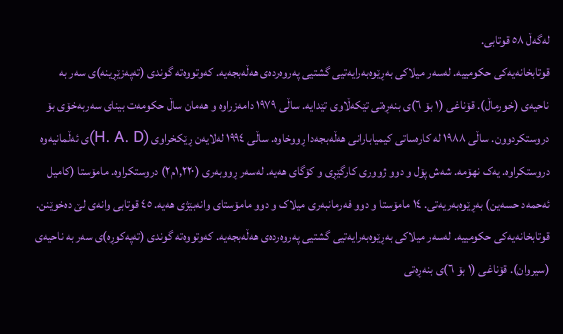لەگەڵ ٥٨ قوتابی.
قوتابخانەیەکی حکومییە. لەسەر میلاکی بەڕێوەبەرایەتیی گشتیی پەروەردەی هەڵەبجەیە. کەوتووەتە گوندی (تەپەزێڕینە)ی سەر بە ناحیەی (خورماڵ). قۆناغی (١ بۆ ٦)ی بنەڕەتی تێکەڵاوی تێدایە. ساڵی ١٩٧٩ دامەزراوە و هەمان ساڵ حکومەت بینای سەربەخۆی بۆ دروستکردوون. ساڵی ١٩٨٨ لە کارەساتی کیمیابارانی هەڵەبجەدا ڕووخاوە. ساڵی ١٩٩٤ لەلایەن ڕێکخراوی (H. A. D)ی ئەڵمانیەوە دروستکراوە. یەک نهۆمە. شەش پۆل و دوو ژووری کارگێڕی و کۆگای هەیە. لەسەر ڕووبەری (١,٢٢٠م٢) دروستکراوە. مامۆستا (کامیل ئەحمەد حسەین) بەڕێوەبەریەتی. ١٤ مامۆستا و دوو فەرمانبەری میلاک و دوو مامۆستای وانەبێژی هەیە. ٤٥ قوتابی وانەی لێ دەخوێنن.
قوتابخانەیەکی حکومییە. لەسەر میلاکی بەڕێوەبەرایەتیی گشتیی پەروەردەی هەڵەبجەیە. کەوتووەتە گوندی (تەپەکوڕە)ی سەر بە ناحیەی (سیروان). قۆناغی (١ بۆ ٦)ی بنەڕەتی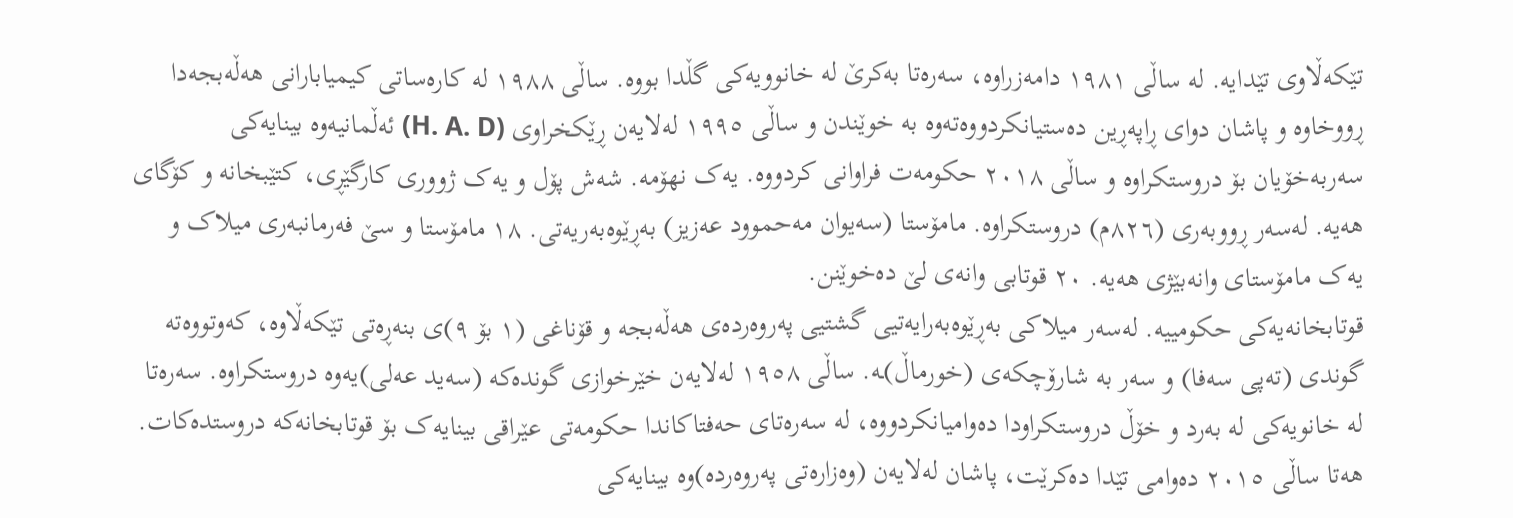تێکەڵاوی تێدایە. لە ساڵی ١٩٨١ دامەزراوە، سەرەتا بەکرێ لە خانوویەکی گڵدا بووە. ساڵی ١٩٨٨ لە کارەساتی کیمیابارانی هەڵەبجەدا ڕووخاوە و پاشان دوای ڕاپەڕین دەستیانکردووەتەوە بە خوێندن و ساڵی ١٩٩٥ لەلایەن ڕێکخراوی (H. A. D) ئەڵمانیەوە بینایەکی سەربەخۆیان بۆ دروستکراوه و ساڵی ٢٠١٨ حکومەت فراوانی کردووە. یەک نهۆمە. شەش پۆل و یەک ژووری کارگێڕی، کتێبخانە و کۆگای هەیە. لەسەر ڕووبەری (٨٢٦م) دروستکراوە. مامۆستا (سەیوان مەحموود عەزیز) بەڕێوەبەریەتی. ١٨ مامۆستا و سێ فەرمانبەری میلاک و یەک مامۆستای وانەبێژی هەیە. ٢٠ قوتابی وانەی لێ دەخوێنن.
قوتابخانەیەکی حکومییە. لەسەر میلاکی بەڕێوەبەرایەتیی گشتیی پەروەردەی هەڵەبجە و قۆناغی (١ بۆ ٩)ی بنەڕەتی تێکەڵاوە، کەوتووەتە گوندی (تەپی سەفا) و سەر بە شارۆچکەی (خورماڵ)ـە. ساڵی ١٩٥٨ لەلایەن خێرخوازی گوندەکە (سەید عەلی)یەوە دروستکراوە. سەرەتا لە خانویەکی لە بەرد و خۆڵ دروستکراودا دەوامیانکردووە، لە سەرەتای حەفتاکاندا حکومەتی عێراقی بینایەک بۆ قوتابخانەکە دروستدەکات. هەتا ساڵی ٢٠١٥ دەوامی تێدا دەکرێت، پاشان لەلایەن (وەزارەتی پەروەردە)وە بینایەکی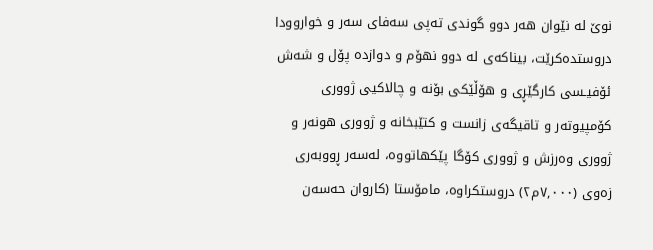نوێ لە نێوان هەر دوو گوندی تەپی سەفای سەر و خواروودا دروستدەکرێت، بیناکەی لە دوو نهۆم و دوازدە پۆل و شەش ئۆفیـسی کارگێڕی و هۆڵێکی بۆنە و چالاکیی ژووری کۆمپیوتەر و تاقیگەی زانست و کتێبخانە و ژووری هونەر و ژووری وەرزش و ژووری کۆگا پێکهاتووە، لەسەر ڕووبەری زەوی (٧,٠٠٠م٢) دروستکراوە، مامۆستا (کاروان حەسەن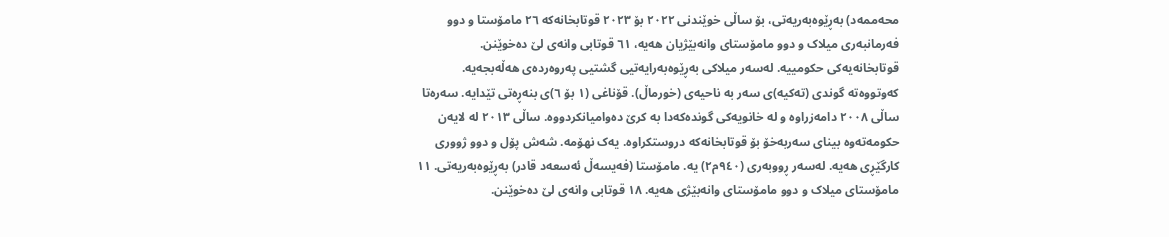محەممەد) بەڕێوەبەریەتی، بۆ ساڵی خوێندنی ٢٠٢٢ بۆ ٢٠٢٣ قوتابخانەکە ٢٦ مامۆستا و دوو فەرمانبەری میلاک و دوو مامۆستای وانەبێژیان هەیە، ٦١ قوتابی وانەى لێ دەخوێنن.
قوتابخانەیەکی حکومییە. لەسەر میلاکی بەڕێوەبەرایەتیی گشتیی پەروەردەی هەڵەبجەیە. کەوتووەتە گوندی (تەکیە)ی سەر بە ناحیەی (خورماڵ). قۆناغی (١ بۆ ٦)ی بنەڕەتی تێدایە. سەرەتا ساڵی ٢٠٠٨ دامەزراوە و لە خانویەکی گوندەکەدا بە کرێ دەوامیانکردووە. ساڵی ٢٠١٣ لە لایەن حکومەتەوە بینای سەربەخۆ بۆ قوتابخانەکە دروستکراوە. یەک نهۆمە. شەش پۆل و دوو ژووری کارگێڕی هەیە. لەسەر ڕووبەری (٩٤٠م٢) یە. مامۆستا (فەیسەڵ ئەسعەد قادر) بەڕێوەبەریەتی. ١١ مامۆستای میلاک و دوو مامۆستای وانەبێژی هەیە. ١٨ قوتابی وانەی لێ دەخوێنن.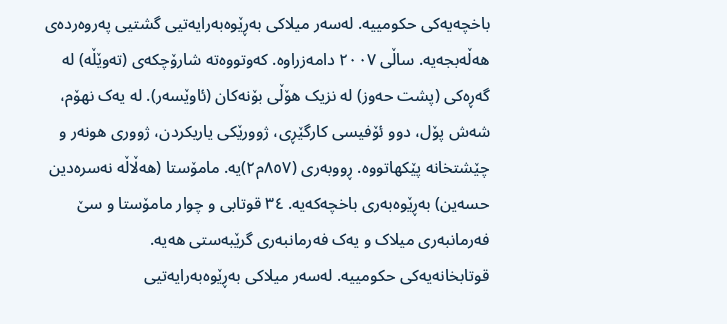باخچەیەکی حکومییە. لەسەر میلاکی بەڕێوەبەرایەتيی گشتيی پەروەردەی هەڵەبجەيە. ساڵی ٢٠٠٧ دامەزراوە. کەوتووەتە شارۆچکەی (تەوێڵە) لە گەڕەکی (پشت حەوز) لە نزیک هۆڵی بۆنەکان (ئاوێسەر). لە یەک نهۆم، شەش پۆل، دوو ئۆفیسی کارگێڕی، ژوورێکی یاریکردن، ژووری هونەر و چێشتخانە پێکهاتووە. ڕووبەری (٨٥٧م٢)یە. مامۆستا (هەڵاڵە نەسرەدین حسەین) بەڕێوەبەری باخچەکەیە. ٣٤ قوتابی و چوار مامۆستا و سێ فەرمانبەری میلاک و یەک فەرمانبەری گرێبەستى هەیە.
قوتابخانەیەکی حکومییە. لەسەر میلاکی بەڕێوەبەرایەتیی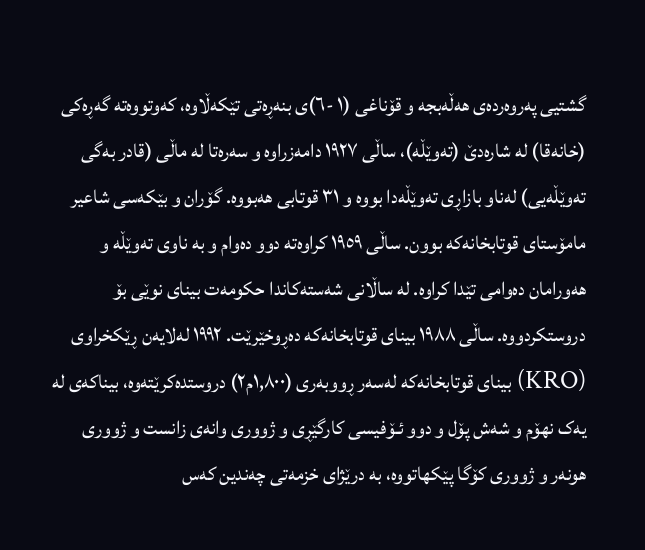گشتیی پەروەردەی هەڵەبجە و قۆناغی (١ -٦)ی بنەڕەتی تێکەڵاوە، کەوتووەتە گەڕەکی (خانەقا) لە شارەدێ (تەوێڵە)، ساڵی ١٩٢٧ دامەزراوە و سەرەتا لە ماڵی (قادر بەگی تەوێڵەیی) لەناو بازاڕی تەوێڵەدا بووە و ٣١ قوتابی هەبووە. گۆران و بێکەسی شاعیر مامۆستای قوتابخانەکە بوون. ساڵی ١٩٥٩ کراوەتە دوو دەوام و بە ناوی تەوێڵە و هەورامان دەوامی تێدا کراوە. لە ساڵانی شەستەکاندا حکومەت بینای نوێی بۆ دروستکردووە. ساڵی ١٩٨٨ بینای قوتابخانەکە دەڕوخێرێت. ١٩٩٢ لەلایەن ڕێکخراوی (KRO) بینای قوتابخانەکە لەسەر ڕووبەری (١,٨٠٠م٢) دروستدەکرێتەوە، بیناکەی لە یەک نهۆم و شەش پۆل و دوو ئـۆفیسی کارگێڕی و ژووری وانەی زانست و ژووری هونەر و ژووری کۆگا پێکهاتووە، بە درێژای خزمەتی چەندین کەس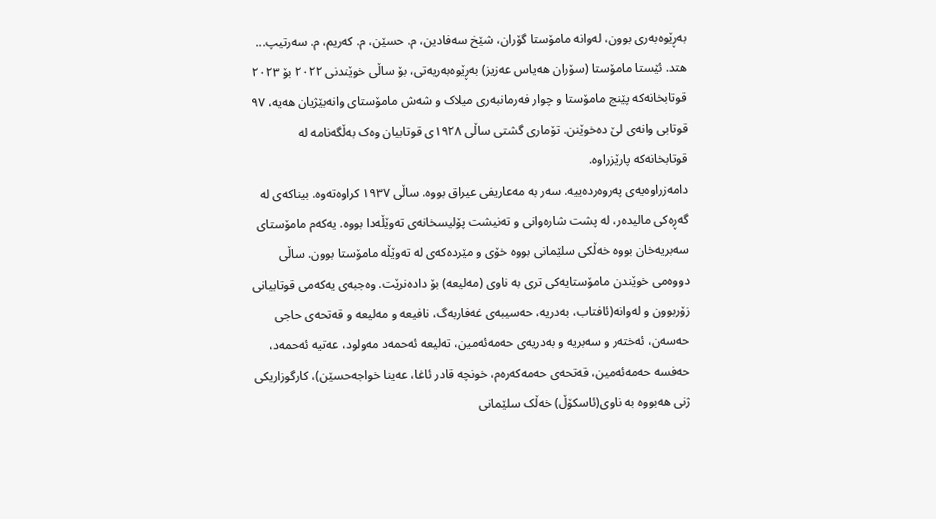بەڕێوەبەری بوون، لەوانە مامۆستا گۆران، شێخ سەفادین، م. حسێن، م. کەریم، م. سەرتیپ... هتد. ئێستا مامۆستا (سۆران هەیاس عەزیز) بەڕێوەبەریەتی، بۆ ساڵی خوێندنی ٢٠٢٢ بۆ ٢٠٢٣ قوتابخانەکە پێنج مامۆستا و چوار فەرمانبەری میلاک و شەش مامۆستای وانەبێژیان هەیە، ٩٧ قوتابی وانەى لێ دەخوێنن. تۆماری گشتی ساڵی ١٩٢٨ی قوتابیان وەک بەڵگەنامە لە قوتابخانەکە پارێزراوە.
دامەزراوەیەی پەروەردەییە. سەر بە مەعاریفی عیراق بووە. ساڵی ١٩٣٧ کراوەتەوە. بیناکەی لە گەڕەکی مالیدەر، لە پشت شارەوانی و تەنیشت پۆلیسخانەی تەوێڵەدا بووە. یەکەم مامۆستای سەبریەخان بووە خەڵکی سلێمانی بووە خۆی و مێردەکەی لە تەوێڵە مامۆستا بوون. ساڵی دووەمی خوێندن مامۆستایەکی تری بە ناوی (مەلیعە) بۆ دادەنرێت. وەجبەی یەکەمی قوتابیانی زۆربوون و لەوانە(ئافتاب، بەدریە، حەسیبەی غەفاربەگ، نافیعە و مەلیعە و قەتحەی حاجی حەسەن، ئەختەر و سەبریە و بەدریەی حەمەئەمین، تەلیعە ئەحمەد مەولود، عەتیە ئەحمەد، حەفسە حەمەئەمین، قەتحەی حەمەکەرەم، خونچە قادر ئاغا، عەینا خواجەحسێن)، کارگوزاریکی ژنی هەبووە بە ناوی(ئاسکۆڵ) خەڵک سلێمانی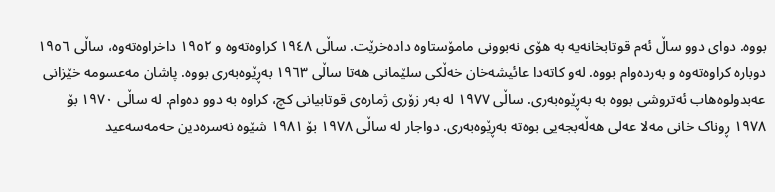بووە. دوای دوو ساڵ ئەم قوتابخانەیە بە هۆی نەبوونی مامۆستاوە دادەخرێت. ساڵی ١٩٤٨ کراوەتەوە و ١٩٥٢ داخراوەتەوە، ساڵی ١٩٥٦ دوبارە کراوەتەوە و بەردەوام بووە. لەو کاتەدا عائیشەخان خەڵکی سلێمانی هەتا ساڵی ١٩٦٣ بەڕێوەبەری بووە. پاشان مەعسومە خێزانی عەبدولوەهاب ئەتروشی بووە بە بەڕێوەبەری. ساڵی ١٩٧٧ لە بەر زۆری ژمارەی قوتابیانی کچ، کراوە بە دوو دەوام. لە ساڵی ١٩٧٠ بۆ ١٩٧٨ ڕوناک خانی مەلا عەلی هەڵەبجەیی بوەتە بەڕێوەبەری. دواجار لە ساڵی ١٩٧٨ بۆ ١٩٨١ شێوە نەسرەدین حەمەسەعید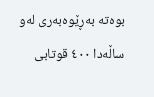بوەتە بەڕێوەبەری لەو ساڵەدا ٤٠٠ قوتابی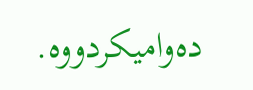دەوامیکردووە.